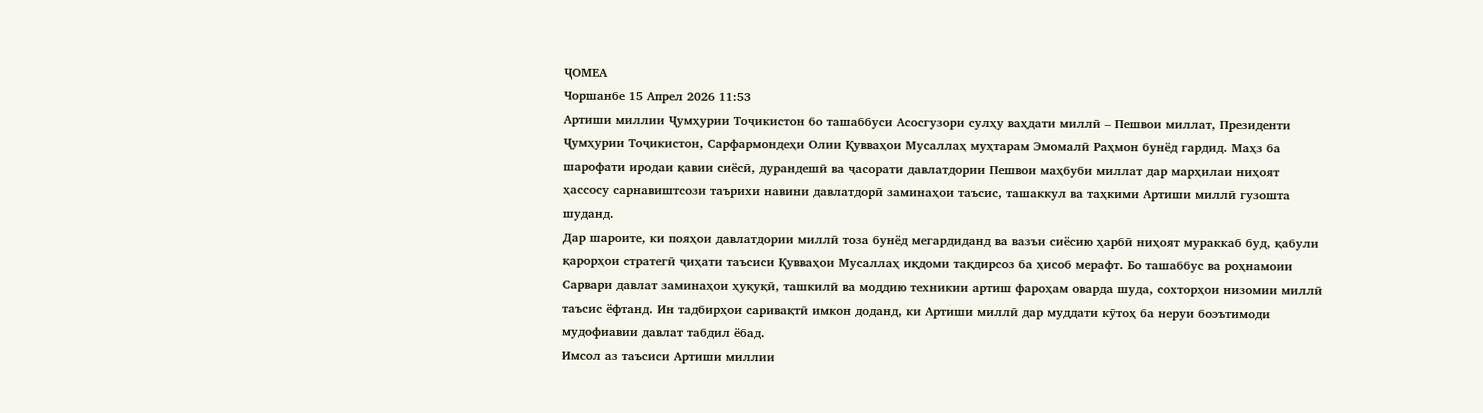ҶОМЕА
Чоршанбе 15 Апрел 2026 11:53
Артиши миллии Ҷумҳурии Тоҷикистон бо ташаббуси Асосгузори сулҳу ваҳдати миллӣ – Пешвои миллат, Президенти Ҷумҳурии Тоҷикистон, Сарфармондеҳи Олии Қувваҳои Мусаллаҳ муҳтарам Эмомалӣ Раҳмон бунёд гардид. Маҳз ба шарофати иродаи қавии сиёсӣ, дурандешӣ ва ҷасорати давлатдории Пешвои маҳбуби миллат дар марҳилаи ниҳоят ҳассосу сарнавиштсози таърихи навини давлатдорӣ заминаҳои таъсис, ташаккул ва таҳкими Артиши миллӣ гузошта шуданд.
Дар шароите, ки пояҳои давлатдории миллӣ тоза бунёд мегардиданд ва вазъи сиёсию ҳарбӣ ниҳоят мураккаб буд, қабули қарорҳои стратегӣ ҷиҳати таъсиси Қувваҳои Мусаллаҳ иқдоми тақдирсоз ба ҳисоб мерафт. Бо ташаббус ва роҳнамоии Сарвари давлат заминаҳои ҳуқуқӣ, ташкилӣ ва моддию техникии артиш фароҳам оварда шуда, сохторҳои низомии миллӣ таъсис ёфтанд. Ин тадбирҳои саривақтӣ имкон доданд, ки Артиши миллӣ дар муддати кӯтоҳ ба неруи боэътимоди мудофиавии давлат табдил ёбад.
Имсол аз таъсиси Артиши миллии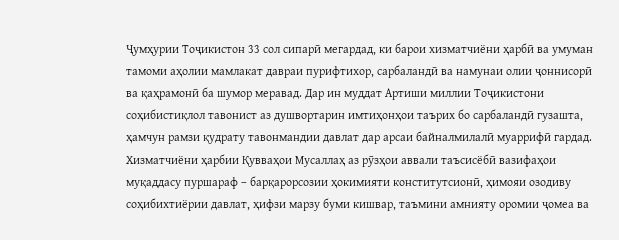Ҷумҳурии Тоҷикистон 33 сол сипарӣ мегардад, ки барои хизматчиёни ҳарбӣ ва умуман тамоми аҳолии мамлакат давраи пурифтихор, сарбаландӣ ва намунаи олии ҷоннисорӣ ва қаҳрамонӣ ба шумор меравад. Дар ин муддат Артиши миллии Тоҷикистони соҳибистиқлол тавонист аз душвортарин имтиҳонҳои таърих бо сарбаландӣ гузашта, ҳамчун рамзи қудрату тавонмандии давлат дар арсаи байналмилалӣ муаррифӣ гардад.
Хизматчиёни ҳарбии Қувваҳои Мусаллаҳ аз рӯзҳои аввали таъсисёбӣ вазифаҳои муқаддасу пуршараф – барқарорсозии ҳокимияти конститутсионӣ, ҳимояи озодиву соҳибихтиёрии давлат, ҳифзи марзу буми кишвар, таъмини амнияту оромии ҷомеа ва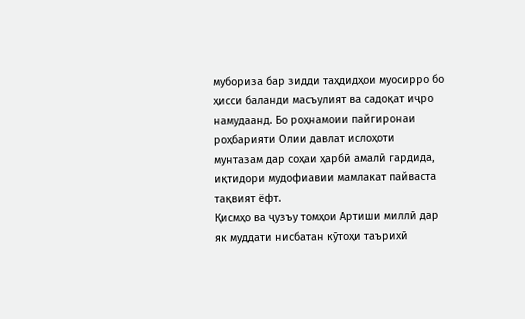мубориза бар зидди таҳдидҳои муосирро бо ҳисси баланди масъулият ва садоқат иҷро намудаанд. Бо роҳнамоии пайгиронаи роҳбарияти Олии давлат ислоҳоти мунтазам дар соҳаи ҳарбӣ амалӣ гардида, иқтидори мудофиавии мамлакат пайваста тақвият ёфт.
Қисмҳо ва ҷузъу томҳои Артиши миллӣ дар як муддати нисбатан кӯтоҳи таърихӣ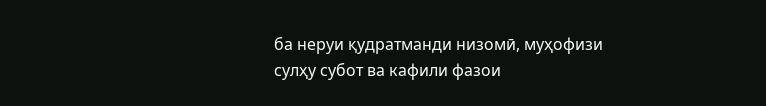ба неруи қудратманди низомӣ, муҳофизи сулҳу субот ва кафили фазои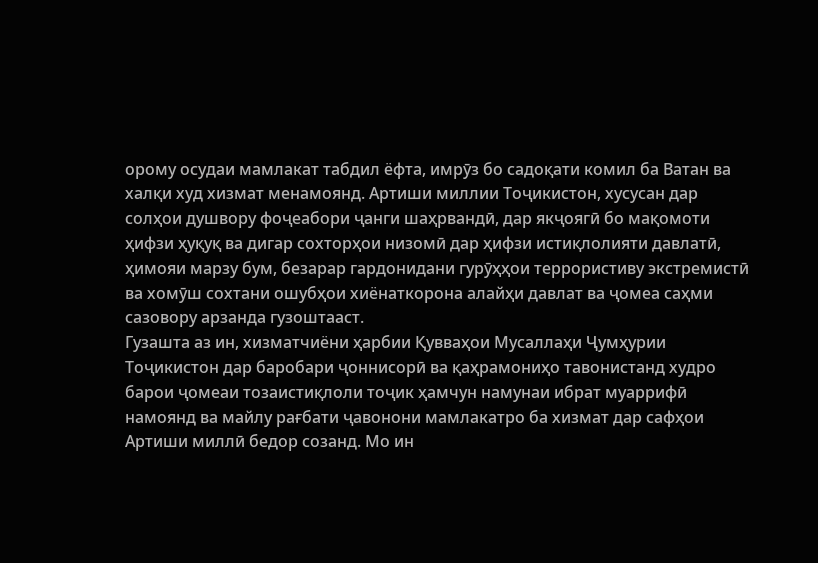орому осудаи мамлакат табдил ёфта, имрӯз бо садоқати комил ба Ватан ва халқи худ хизмат менамоянд. Артиши миллии Тоҷикистон, хусусан дар солҳои душвору фоҷеабори ҷанги шаҳрвандӣ, дар якҷоягӣ бо мақомоти ҳифзи ҳуқуқ ва дигар сохторҳои низомӣ дар ҳифзи истиқлолияти давлатӣ, ҳимояи марзу бум, безарар гардонидани гурӯҳҳои террористиву экстремистӣ ва хомӯш сохтани ошубҳои хиёнаткорона алайҳи давлат ва ҷомеа саҳми сазовору арзанда гузоштааст.
Гузашта аз ин, хизматчиёни ҳарбии Қувваҳои Мусаллаҳи Ҷумҳурии Тоҷикистон дар баробари ҷоннисорӣ ва қаҳрамониҳо тавонистанд худро барои ҷомеаи тозаистиқлоли тоҷик ҳамчун намунаи ибрат муаррифӣ намоянд ва майлу рағбати ҷавонони мамлакатро ба хизмат дар сафҳои Артиши миллӣ бедор созанд. Мо ин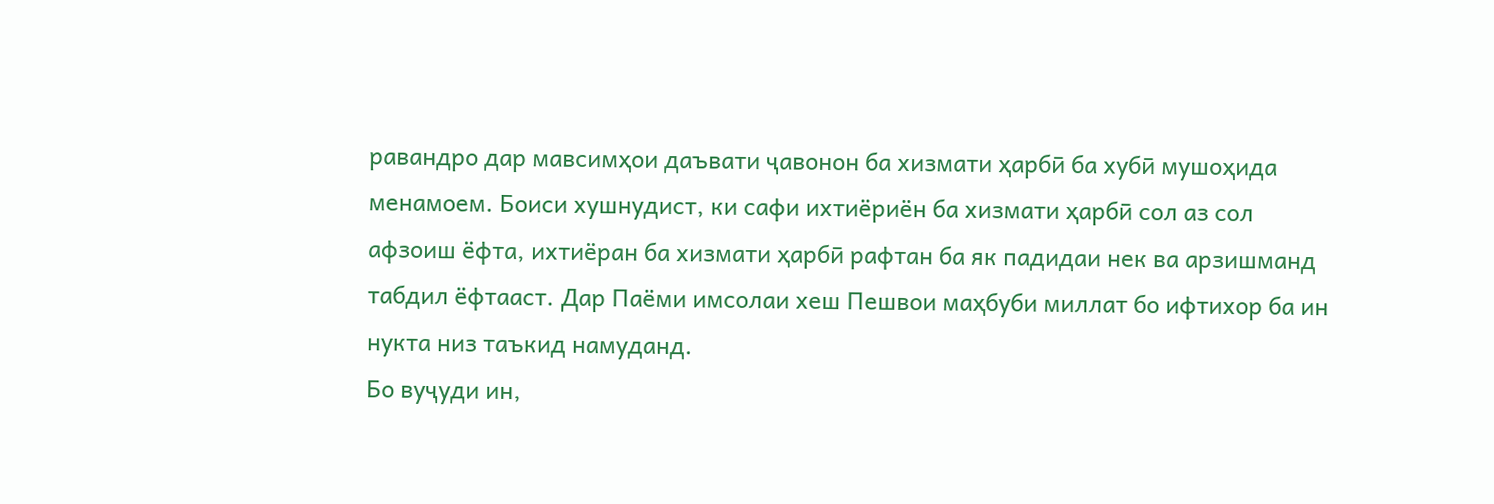равандро дар мавсимҳои даъвати ҷавонон ба хизмати ҳарбӣ ба хубӣ мушоҳида менамоем. Боиси хушнудист, ки сафи ихтиёриён ба хизмати ҳарбӣ сол аз сол афзоиш ёфта, ихтиёран ба хизмати ҳарбӣ рафтан ба як падидаи нек ва арзишманд табдил ёфтааст. Дар Паёми имсолаи хеш Пешвои маҳбуби миллат бо ифтихор ба ин нукта низ таъкид намуданд.
Бо вуҷуди ин,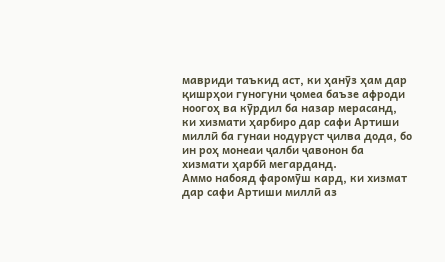мавриди таъкид аст, ки ҳанӯз ҳам дар қишрҳои гуногуни ҷомеа баъзе афроди ноогоҳ ва кӯрдил ба назар мерасанд, ки хизмати ҳарбиро дар сафи Артиши миллӣ ба гунаи нодуруст ҷилва дода, бо ин роҳ монеаи ҷалби ҷавонон ба хизмати ҳарбӣ мегарданд.
Аммо набояд фаромӯш кард, ки хизмат дар сафи Артиши миллӣ аз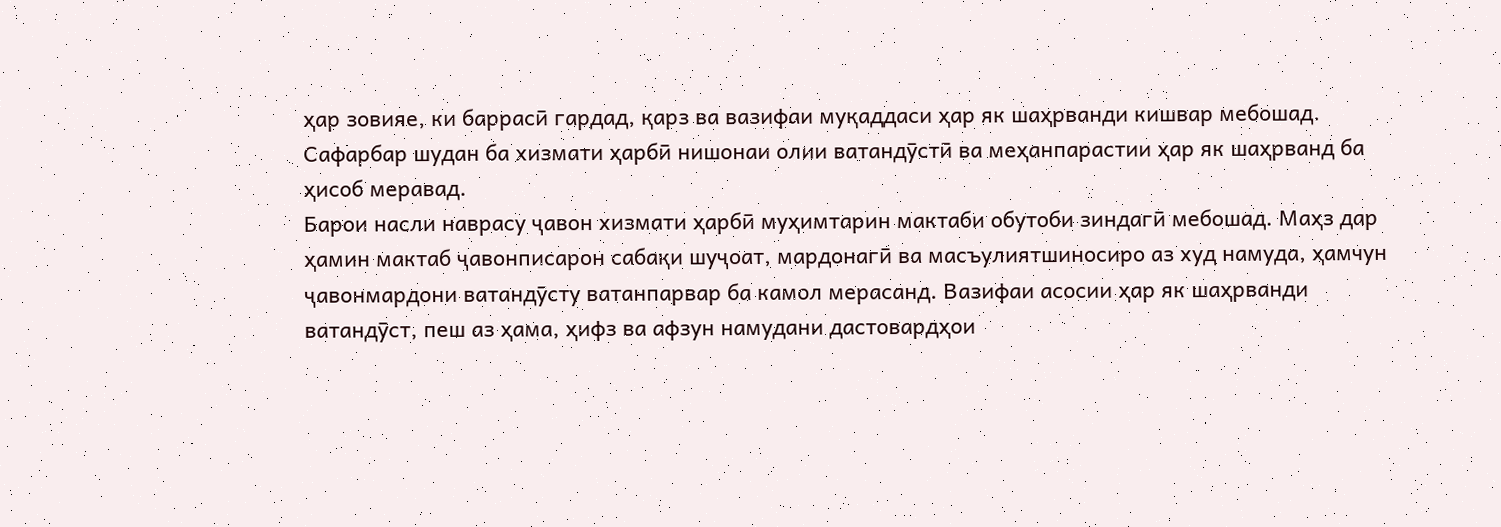ҳар зовияе, ки баррасӣ гардад, қарз ва вазифаи муқаддаси ҳар як шаҳрванди кишвар мебошад. Сафарбар шудан ба хизмати ҳарбӣ нишонаи олии ватандӯстӣ ва меҳанпарастии ҳар як шаҳрванд ба ҳисоб меравад.
Барои насли наврасу ҷавон хизмати ҳарбӣ муҳимтарин мактаби обутоби зиндагӣ мебошад. Маҳз дар ҳамин мактаб ҷавонписарон сабақи шуҷоат, мардонагӣ ва масъулиятшиносиро аз худ намуда, ҳамчун ҷавонмардони ватандӯсту ватанпарвар ба камол мерасанд. Вазифаи асосии ҳар як шаҳрванди ватандӯст, пеш аз ҳама, ҳифз ва афзун намудани дастовардҳои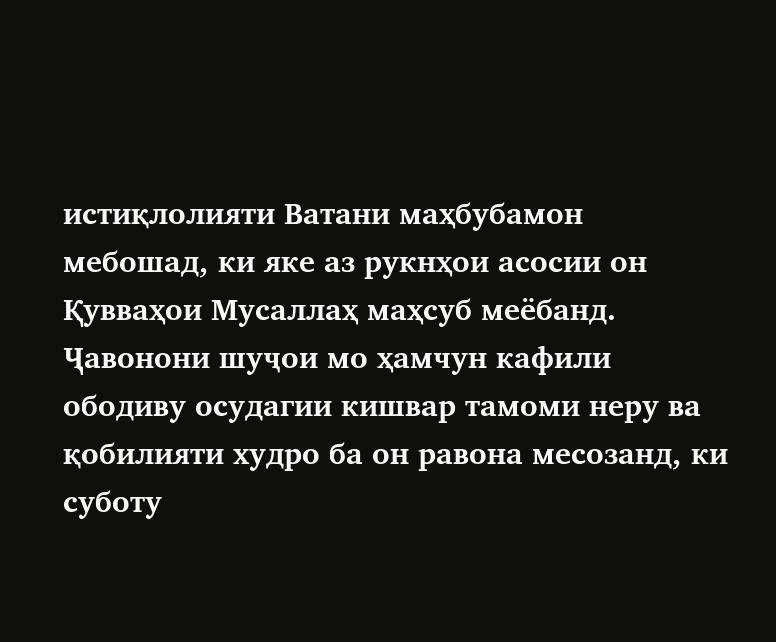истиқлолияти Ватани маҳбубамон мебошад, ки яке аз рукнҳои асосии он Қувваҳои Мусаллаҳ маҳсуб меёбанд. Ҷавонони шуҷои мо ҳамчун кафили ободиву осудагии кишвар тамоми неру ва қобилияти худро ба он равона месозанд, ки суботу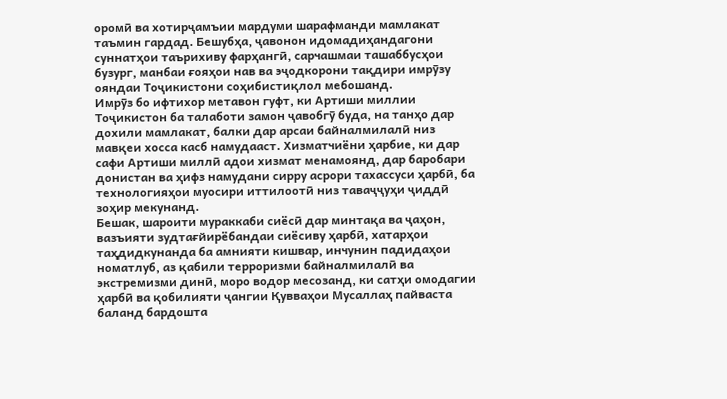оромӣ ва хотирҷамъии мардуми шарафманди мамлакат таъмин гардад. Бешубҳа, ҷавонон идомадиҳандагони суннатҳои таърихиву фарҳангӣ, сарчашмаи ташаббусҳои бузург, манбаи ғояҳои нав ва эҷодкорони тақдири имрӯзу ояндаи Тоҷикистони соҳибистиқлол мебошанд.
Имрӯз бо ифтихор метавон гуфт, ки Артиши миллии Тоҷикистон ба талаботи замон ҷавобгӯ буда, на танҳо дар дохили мамлакат, балки дар арсаи байналмилалӣ низ мавқеи хосса касб намудааст. Хизматчиёни ҳарбие, ки дар сафи Артиши миллӣ адои хизмат менамоянд, дар баробари донистан ва ҳифз намудани сирру асрори тахассуси ҳарбӣ, ба технологияҳои муосири иттилоотӣ низ таваҷҷуҳи ҷиддӣ зоҳир мекунанд.
Бешак, шароити мураккаби сиёсӣ дар минтақа ва ҷаҳон, вазъияти зудтағйирёбандаи сиёсиву ҳарбӣ, хатарҳои таҳдидкунанда ба амнияти кишвар, инчунин падидаҳои номатлуб, аз қабили терроризми байналмилалӣ ва экстремизми динӣ, моро водор месозанд, ки сатҳи омодагии ҳарбӣ ва қобилияти ҷангии Қувваҳои Мусаллаҳ пайваста баланд бардошта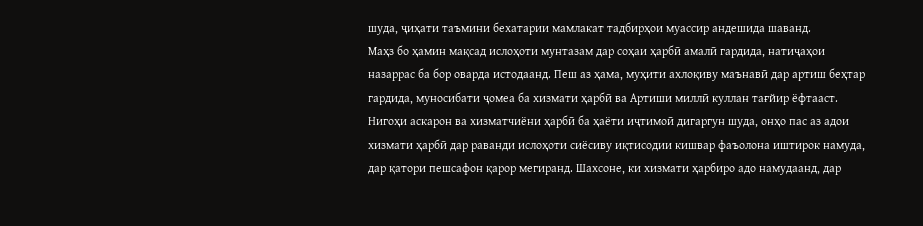шуда, ҷиҳати таъмини бехатарии мамлакат тадбирҳои муассир андешида шаванд.
Маҳз бо ҳамин мақсад ислоҳоти мунтазам дар соҳаи ҳарбӣ амалӣ гардида, натиҷаҳои назаррас ба бор оварда истодаанд. Пеш аз ҳама, муҳити ахлоқиву маънавӣ дар артиш беҳтар гардида, муносибати ҷомеа ба хизмати ҳарбӣ ва Артиши миллӣ куллан тағйир ёфтааст. Нигоҳи аскарон ва хизматчиёни ҳарбӣ ба ҳаёти иҷтимоӣ дигаргун шуда, онҳо пас аз адои хизмати ҳарбӣ дар раванди ислоҳоти сиёсиву иқтисодии кишвар фаъолона иштирок намуда, дар қатори пешсафон қарор мегиранд. Шахсоне, ки хизмати ҳарбиро адо намудаанд, дар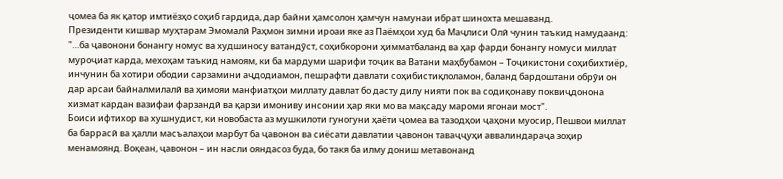ҷомеа ба як қатор имтиёзҳо соҳиб гардида, дар байни ҳамсолон ҳамчун намунаи ибрат шинохта мешаванд.
Президенти кишвар муҳтарам Эмомалӣ Раҳмон зимни ироаи яке аз Паёмҳои худ ба Маҷлиси Олӣ чунин таъкид намудаанд:
"…ба ҷавонони бонангу номус ва худшиносу ватандӯст, соҳибкорони ҳимматбаланд ва ҳар фарди бонангу номуси миллат муроҷиат карда, мехоҳам таъкид намоям, ки ба мардуми шарифи тоҷик ва Ватани маҳбубамон – Тоҷикистони соҳибихтиёр, инчунин ба хотири ободии сарзамини аҷдодиамон, пешрафти давлати соҳибистиқлоламон, баланд бардоштани обрӯи он дар арсаи байналмилалӣ ва ҳимояи манфиатҳои миллату давлат бо дасту дилу нияти пок ва содиқонаву поквиҷдонона хизмат кардан вазифаи фарзандӣ ва қарзи имониву инсонии ҳар яки мо ва мақсаду мароми ягонаи мост".
Боиси ифтихор ва хушнудист, ки новобаста аз мушкилоти гуногуни ҳаёти ҷомеа ва тазодҳои ҷаҳони муосир, Пешвои миллат ба баррасӣ ва ҳалли масъалаҳои марбут ба ҷавонон ва сиёсати давлатии ҷавонон таваҷҷуҳи аввалиндараҷа зоҳир менамоянд. Воқеан, ҷавонон – ин насли ояндасоз буда, бо такя ба илму дониш метавонанд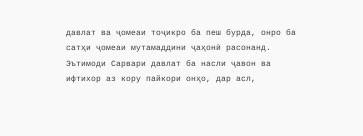давлат ва ҷомеаи тоҷикро ба пеш бурда, онро ба сатҳи ҷомеаи мутамаддини ҷаҳонӣ расонанд. Эътимоди Сарвари давлат ба насли ҷавон ва ифтихор аз кору пайкори онҳо, дар асл,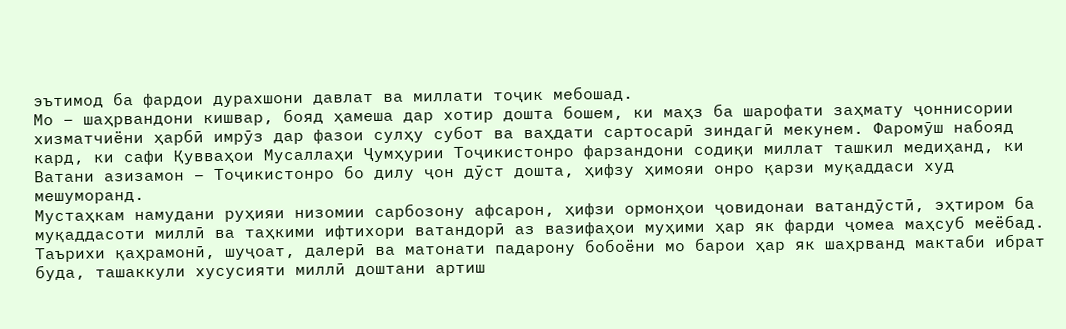эътимод ба фардои дурахшони давлат ва миллати тоҷик мебошад.
Мо – шаҳрвандони кишвар, бояд ҳамеша дар хотир дошта бошем, ки маҳз ба шарофати заҳмату ҷоннисории хизматчиёни ҳарбӣ имрӯз дар фазои сулҳу субот ва ваҳдати сартосарӣ зиндагӣ мекунем. Фаромӯш набояд кард, ки сафи Қувваҳои Мусаллаҳи Ҷумҳурии Тоҷикистонро фарзандони содиқи миллат ташкил медиҳанд, ки Ватани азизамон – Тоҷикистонро бо дилу ҷон дӯст дошта, ҳифзу ҳимояи онро қарзи муқаддаси худ мешуморанд.
Мустаҳкам намудани руҳияи низомии сарбозону афсарон, ҳифзи ормонҳои ҷовидонаи ватандӯстӣ, эҳтиром ба муқаддасоти миллӣ ва таҳкими ифтихори ватандорӣ аз вазифаҳои муҳими ҳар як фарди ҷомеа маҳсуб меёбад. Таърихи қаҳрамонӣ, шуҷоат, далерӣ ва матонати падарону бобоёни мо барои ҳар як шаҳрванд мактаби ибрат буда, ташаккули хусусияти миллӣ доштани артиш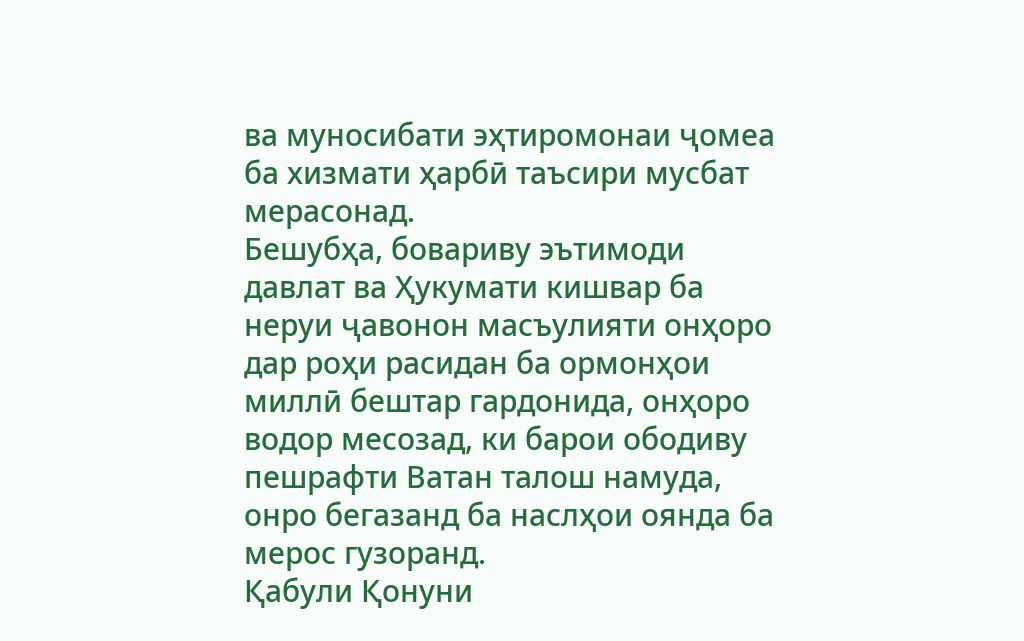ва муносибати эҳтиромонаи ҷомеа ба хизмати ҳарбӣ таъсири мусбат мерасонад.
Бешубҳа, бовариву эътимоди давлат ва Ҳукумати кишвар ба неруи ҷавонон масъулияти онҳоро дар роҳи расидан ба ормонҳои миллӣ бештар гардонида, онҳоро водор месозад, ки барои ободиву пешрафти Ватан талош намуда, онро бегазанд ба наслҳои оянда ба мерос гузоранд.
Қабули Қонуни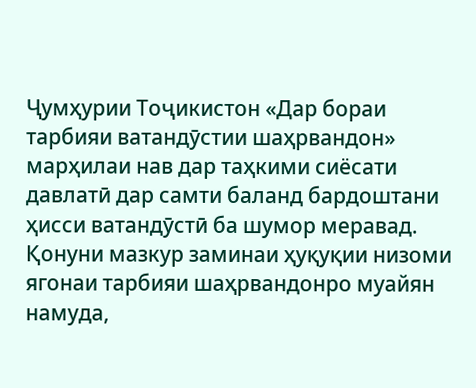Ҷумҳурии Тоҷикистон «Дар бораи тарбияи ватандӯстии шаҳрвандон» марҳилаи нав дар таҳкими сиёсати давлатӣ дар самти баланд бардоштани ҳисси ватандӯстӣ ба шумор меравад. Қонуни мазкур заминаи ҳуқуқии низоми ягонаи тарбияи шаҳрвандонро муайян намуда,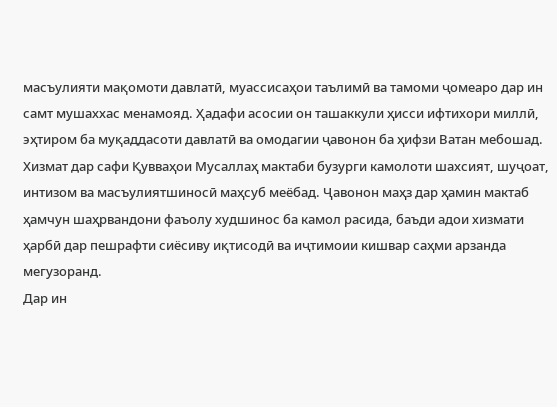масъулияти мақомоти давлатӣ, муассисаҳои таълимӣ ва тамоми ҷомеаро дар ин самт мушаххас менамояд. Ҳадафи асосии он ташаккули ҳисси ифтихори миллӣ, эҳтиром ба муқаддасоти давлатӣ ва омодагии ҷавонон ба ҳифзи Ватан мебошад.
Хизмат дар сафи Қувваҳои Мусаллаҳ мактаби бузурги камолоти шахсият, шуҷоат, интизом ва масъулиятшиносӣ маҳсуб меёбад. Ҷавонон маҳз дар ҳамин мактаб ҳамчун шаҳрвандони фаъолу худшинос ба камол расида, баъди адои хизмати ҳарбӣ дар пешрафти сиёсиву иқтисодӣ ва иҷтимоии кишвар саҳми арзанда мегузоранд.
Дар ин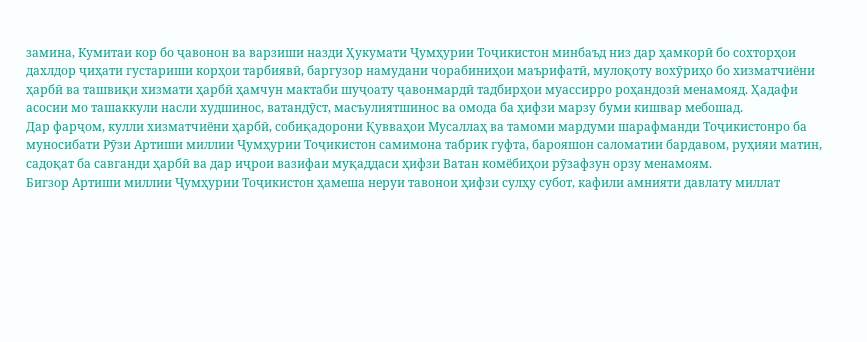замина, Кумитаи кор бо ҷавонон ва варзиши назди Ҳукумати Ҷумҳурии Тоҷикистон минбаъд низ дар ҳамкорӣ бо сохторҳои дахлдор ҷиҳати густариши корҳои тарбиявӣ, баргузор намудани чорабиниҳои маърифатӣ, мулоқоту вохӯриҳо бо хизматчиёни ҳарбӣ ва ташвиқи хизмати ҳарбӣ ҳамчун мактаби шуҷоату ҷавонмардӣ тадбирҳои муассирро роҳандозӣ менамояд. Ҳадафи асосии мо ташаккули насли худшинос, ватандӯст, масъулиятшинос ва омода ба ҳифзи марзу буми кишвар мебошад.
Дар фарҷом, кулли хизматчиёни ҳарбӣ, собиқадорони Қувваҳои Мусаллаҳ ва тамоми мардуми шарафманди Тоҷикистонро ба муносибати Рӯзи Артиши миллии Ҷумҳурии Тоҷикистон самимона табрик гуфта, барояшон саломатии бардавом, руҳияи матин, садоқат ба савганди ҳарбӣ ва дар иҷрои вазифаи муқаддаси ҳифзи Ватан комёбиҳои рӯзафзун орзу менамоям.
Бигзор Артиши миллии Ҷумҳурии Тоҷикистон ҳамеша неруи тавонои ҳифзи сулҳу субот, кафили амнияти давлату миллат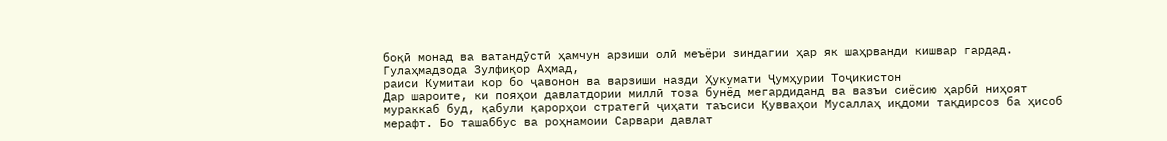боқӣ монад ва ватандӯстӣ ҳамчун арзиши олӣ меъёри зиндагии ҳар як шаҳрванди кишвар гардад.
Гулаҳмадзода Зулфиқор Аҳмад,
раиси Кумитаи кор бо ҷавонон ва варзиши назди Ҳукумати Ҷумҳурии Тоҷикистон
Дар шароите, ки пояҳои давлатдории миллӣ тоза бунёд мегардиданд ва вазъи сиёсию ҳарбӣ ниҳоят мураккаб буд, қабули қарорҳои стратегӣ ҷиҳати таъсиси Қувваҳои Мусаллаҳ иқдоми тақдирсоз ба ҳисоб мерафт. Бо ташаббус ва роҳнамоии Сарвари давлат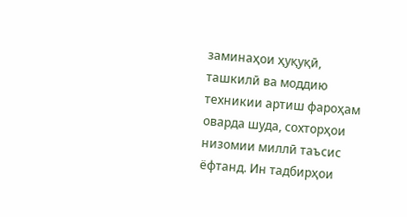заминаҳои ҳуқуқӣ, ташкилӣ ва моддию техникии артиш фароҳам оварда шуда, сохторҳои низомии миллӣ таъсис ёфтанд. Ин тадбирҳои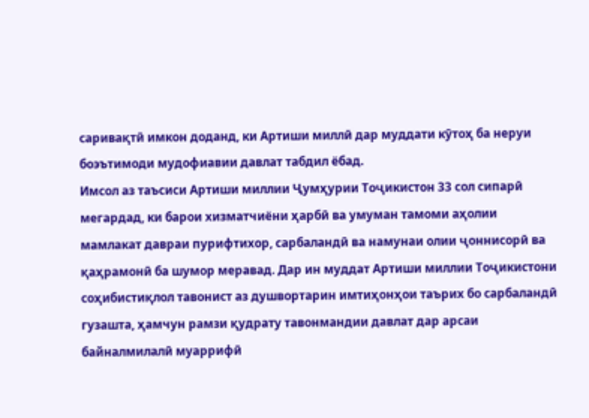саривақтӣ имкон доданд, ки Артиши миллӣ дар муддати кӯтоҳ ба неруи боэътимоди мудофиавии давлат табдил ёбад.
Имсол аз таъсиси Артиши миллии Ҷумҳурии Тоҷикистон 33 сол сипарӣ мегардад, ки барои хизматчиёни ҳарбӣ ва умуман тамоми аҳолии мамлакат давраи пурифтихор, сарбаландӣ ва намунаи олии ҷоннисорӣ ва қаҳрамонӣ ба шумор меравад. Дар ин муддат Артиши миллии Тоҷикистони соҳибистиқлол тавонист аз душвортарин имтиҳонҳои таърих бо сарбаландӣ гузашта, ҳамчун рамзи қудрату тавонмандии давлат дар арсаи байналмилалӣ муаррифӣ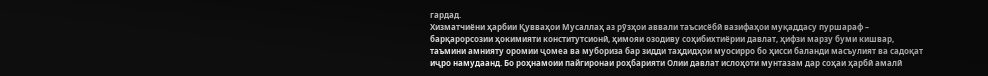гардад.
Хизматчиёни ҳарбии Қувваҳои Мусаллаҳ аз рӯзҳои аввали таъсисёбӣ вазифаҳои муқаддасу пуршараф – барқарорсозии ҳокимияти конститутсионӣ, ҳимояи озодиву соҳибихтиёрии давлат, ҳифзи марзу буми кишвар, таъмини амнияту оромии ҷомеа ва мубориза бар зидди таҳдидҳои муосирро бо ҳисси баланди масъулият ва садоқат иҷро намудаанд. Бо роҳнамоии пайгиронаи роҳбарияти Олии давлат ислоҳоти мунтазам дар соҳаи ҳарбӣ амалӣ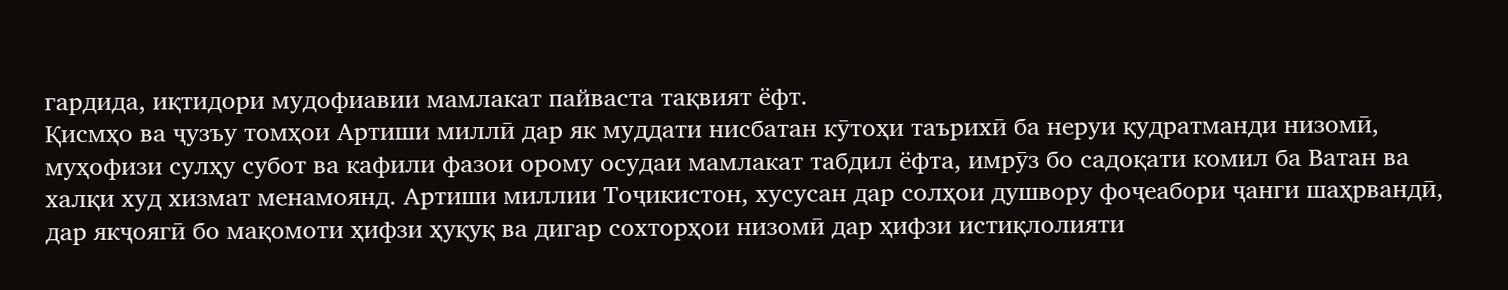гардида, иқтидори мудофиавии мамлакат пайваста тақвият ёфт.
Қисмҳо ва ҷузъу томҳои Артиши миллӣ дар як муддати нисбатан кӯтоҳи таърихӣ ба неруи қудратманди низомӣ, муҳофизи сулҳу субот ва кафили фазои орому осудаи мамлакат табдил ёфта, имрӯз бо садоқати комил ба Ватан ва халқи худ хизмат менамоянд. Артиши миллии Тоҷикистон, хусусан дар солҳои душвору фоҷеабори ҷанги шаҳрвандӣ, дар якҷоягӣ бо мақомоти ҳифзи ҳуқуқ ва дигар сохторҳои низомӣ дар ҳифзи истиқлолияти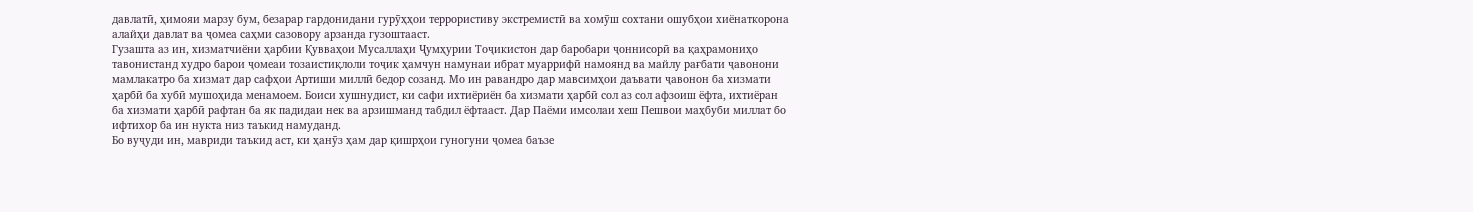давлатӣ, ҳимояи марзу бум, безарар гардонидани гурӯҳҳои террористиву экстремистӣ ва хомӯш сохтани ошубҳои хиёнаткорона алайҳи давлат ва ҷомеа саҳми сазовору арзанда гузоштааст.
Гузашта аз ин, хизматчиёни ҳарбии Қувваҳои Мусаллаҳи Ҷумҳурии Тоҷикистон дар баробари ҷоннисорӣ ва қаҳрамониҳо тавонистанд худро барои ҷомеаи тозаистиқлоли тоҷик ҳамчун намунаи ибрат муаррифӣ намоянд ва майлу рағбати ҷавонони мамлакатро ба хизмат дар сафҳои Артиши миллӣ бедор созанд. Мо ин равандро дар мавсимҳои даъвати ҷавонон ба хизмати ҳарбӣ ба хубӣ мушоҳида менамоем. Боиси хушнудист, ки сафи ихтиёриён ба хизмати ҳарбӣ сол аз сол афзоиш ёфта, ихтиёран ба хизмати ҳарбӣ рафтан ба як падидаи нек ва арзишманд табдил ёфтааст. Дар Паёми имсолаи хеш Пешвои маҳбуби миллат бо ифтихор ба ин нукта низ таъкид намуданд.
Бо вуҷуди ин, мавриди таъкид аст, ки ҳанӯз ҳам дар қишрҳои гуногуни ҷомеа баъзе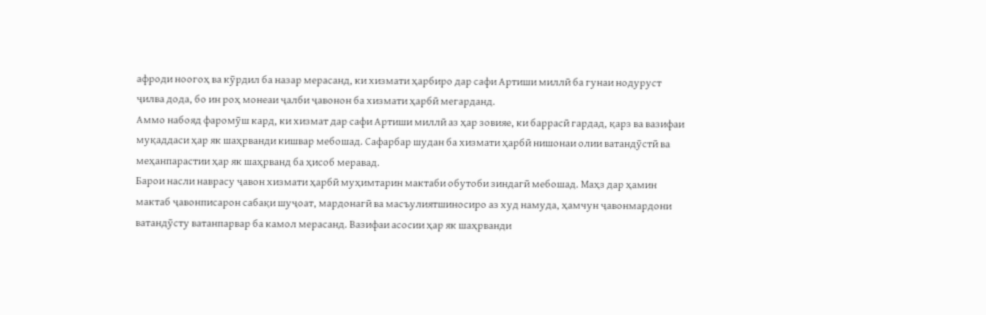афроди ноогоҳ ва кӯрдил ба назар мерасанд, ки хизмати ҳарбиро дар сафи Артиши миллӣ ба гунаи нодуруст ҷилва дода, бо ин роҳ монеаи ҷалби ҷавонон ба хизмати ҳарбӣ мегарданд.
Аммо набояд фаромӯш кард, ки хизмат дар сафи Артиши миллӣ аз ҳар зовияе, ки баррасӣ гардад, қарз ва вазифаи муқаддаси ҳар як шаҳрванди кишвар мебошад. Сафарбар шудан ба хизмати ҳарбӣ нишонаи олии ватандӯстӣ ва меҳанпарастии ҳар як шаҳрванд ба ҳисоб меравад.
Барои насли наврасу ҷавон хизмати ҳарбӣ муҳимтарин мактаби обутоби зиндагӣ мебошад. Маҳз дар ҳамин мактаб ҷавонписарон сабақи шуҷоат, мардонагӣ ва масъулиятшиносиро аз худ намуда, ҳамчун ҷавонмардони ватандӯсту ватанпарвар ба камол мерасанд. Вазифаи асосии ҳар як шаҳрванди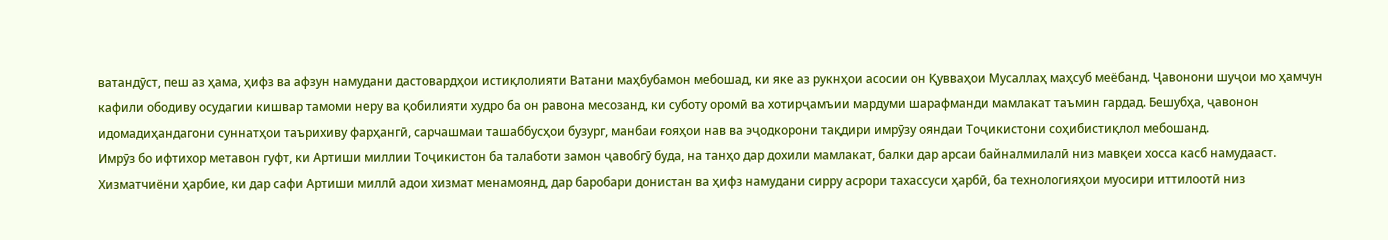ватандӯст, пеш аз ҳама, ҳифз ва афзун намудани дастовардҳои истиқлолияти Ватани маҳбубамон мебошад, ки яке аз рукнҳои асосии он Қувваҳои Мусаллаҳ маҳсуб меёбанд. Ҷавонони шуҷои мо ҳамчун кафили ободиву осудагии кишвар тамоми неру ва қобилияти худро ба он равона месозанд, ки суботу оромӣ ва хотирҷамъии мардуми шарафманди мамлакат таъмин гардад. Бешубҳа, ҷавонон идомадиҳандагони суннатҳои таърихиву фарҳангӣ, сарчашмаи ташаббусҳои бузург, манбаи ғояҳои нав ва эҷодкорони тақдири имрӯзу ояндаи Тоҷикистони соҳибистиқлол мебошанд.
Имрӯз бо ифтихор метавон гуфт, ки Артиши миллии Тоҷикистон ба талаботи замон ҷавобгӯ буда, на танҳо дар дохили мамлакат, балки дар арсаи байналмилалӣ низ мавқеи хосса касб намудааст. Хизматчиёни ҳарбие, ки дар сафи Артиши миллӣ адои хизмат менамоянд, дар баробари донистан ва ҳифз намудани сирру асрори тахассуси ҳарбӣ, ба технологияҳои муосири иттилоотӣ низ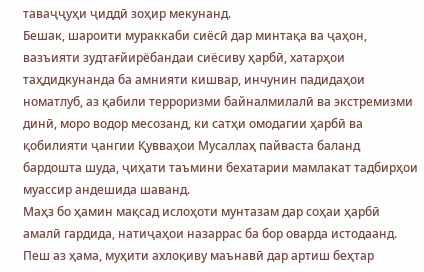таваҷҷуҳи ҷиддӣ зоҳир мекунанд.
Бешак, шароити мураккаби сиёсӣ дар минтақа ва ҷаҳон, вазъияти зудтағйирёбандаи сиёсиву ҳарбӣ, хатарҳои таҳдидкунанда ба амнияти кишвар, инчунин падидаҳои номатлуб, аз қабили терроризми байналмилалӣ ва экстремизми динӣ, моро водор месозанд, ки сатҳи омодагии ҳарбӣ ва қобилияти ҷангии Қувваҳои Мусаллаҳ пайваста баланд бардошта шуда, ҷиҳати таъмини бехатарии мамлакат тадбирҳои муассир андешида шаванд.
Маҳз бо ҳамин мақсад ислоҳоти мунтазам дар соҳаи ҳарбӣ амалӣ гардида, натиҷаҳои назаррас ба бор оварда истодаанд. Пеш аз ҳама, муҳити ахлоқиву маънавӣ дар артиш беҳтар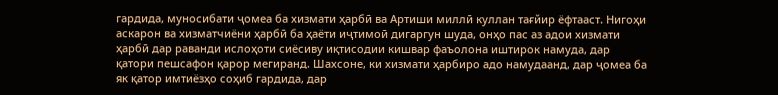гардида, муносибати ҷомеа ба хизмати ҳарбӣ ва Артиши миллӣ куллан тағйир ёфтааст. Нигоҳи аскарон ва хизматчиёни ҳарбӣ ба ҳаёти иҷтимоӣ дигаргун шуда, онҳо пас аз адои хизмати ҳарбӣ дар раванди ислоҳоти сиёсиву иқтисодии кишвар фаъолона иштирок намуда, дар қатори пешсафон қарор мегиранд. Шахсоне, ки хизмати ҳарбиро адо намудаанд, дар ҷомеа ба як қатор имтиёзҳо соҳиб гардида, дар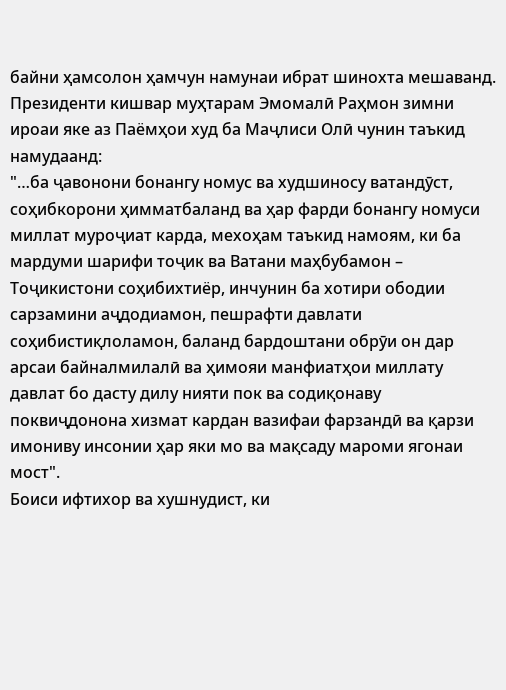байни ҳамсолон ҳамчун намунаи ибрат шинохта мешаванд.
Президенти кишвар муҳтарам Эмомалӣ Раҳмон зимни ироаи яке аз Паёмҳои худ ба Маҷлиси Олӣ чунин таъкид намудаанд:
"…ба ҷавонони бонангу номус ва худшиносу ватандӯст, соҳибкорони ҳимматбаланд ва ҳар фарди бонангу номуси миллат муроҷиат карда, мехоҳам таъкид намоям, ки ба мардуми шарифи тоҷик ва Ватани маҳбубамон – Тоҷикистони соҳибихтиёр, инчунин ба хотири ободии сарзамини аҷдодиамон, пешрафти давлати соҳибистиқлоламон, баланд бардоштани обрӯи он дар арсаи байналмилалӣ ва ҳимояи манфиатҳои миллату давлат бо дасту дилу нияти пок ва содиқонаву поквиҷдонона хизмат кардан вазифаи фарзандӣ ва қарзи имониву инсонии ҳар яки мо ва мақсаду мароми ягонаи мост".
Боиси ифтихор ва хушнудист, ки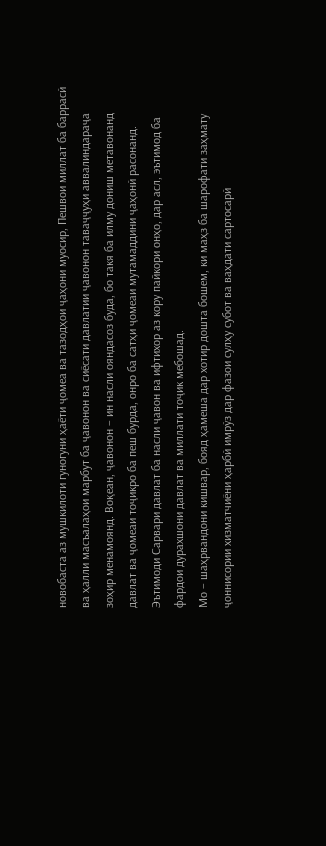новобаста аз мушкилоти гуногуни ҳаёти ҷомеа ва тазодҳои ҷаҳони муосир, Пешвои миллат ба баррасӣ ва ҳалли масъалаҳои марбут ба ҷавонон ва сиёсати давлатии ҷавонон таваҷҷуҳи аввалиндараҷа зоҳир менамоянд. Воқеан, ҷавонон – ин насли ояндасоз буда, бо такя ба илму дониш метавонанд давлат ва ҷомеаи тоҷикро ба пеш бурда, онро ба сатҳи ҷомеаи мутамаддини ҷаҳонӣ расонанд. Эътимоди Сарвари давлат ба насли ҷавон ва ифтихор аз кору пайкори онҳо, дар асл, эътимод ба фардои дурахшони давлат ва миллати тоҷик мебошад.
Мо – шаҳрвандони кишвар, бояд ҳамеша дар хотир дошта бошем, ки маҳз ба шарофати заҳмату ҷоннисории хизматчиёни ҳарбӣ имрӯз дар фазои сулҳу субот ва ваҳдати сартосарӣ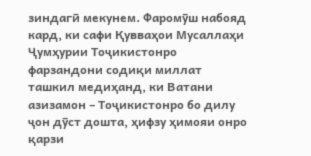зиндагӣ мекунем. Фаромӯш набояд кард, ки сафи Қувваҳои Мусаллаҳи Ҷумҳурии Тоҷикистонро фарзандони содиқи миллат ташкил медиҳанд, ки Ватани азизамон – Тоҷикистонро бо дилу ҷон дӯст дошта, ҳифзу ҳимояи онро қарзи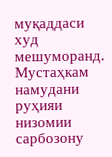муқаддаси худ мешуморанд.
Мустаҳкам намудани руҳияи низомии сарбозону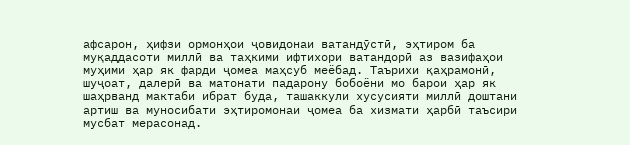афсарон, ҳифзи ормонҳои ҷовидонаи ватандӯстӣ, эҳтиром ба муқаддасоти миллӣ ва таҳкими ифтихори ватандорӣ аз вазифаҳои муҳими ҳар як фарди ҷомеа маҳсуб меёбад. Таърихи қаҳрамонӣ, шуҷоат, далерӣ ва матонати падарону бобоёни мо барои ҳар як шаҳрванд мактаби ибрат буда, ташаккули хусусияти миллӣ доштани артиш ва муносибати эҳтиромонаи ҷомеа ба хизмати ҳарбӣ таъсири мусбат мерасонад.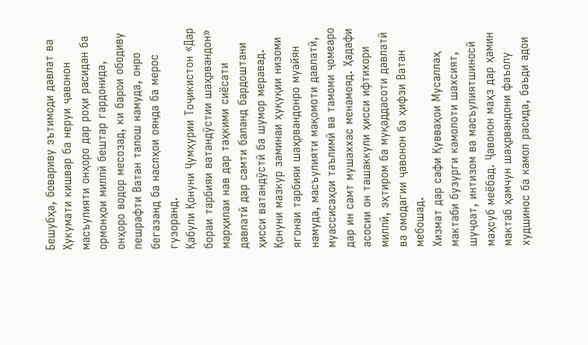Бешубҳа, бовариву эътимоди давлат ва Ҳукумати кишвар ба неруи ҷавонон масъулияти онҳоро дар роҳи расидан ба ормонҳои миллӣ бештар гардонида, онҳоро водор месозад, ки барои ободиву пешрафти Ватан талош намуда, онро бегазанд ба наслҳои оянда ба мерос гузоранд.
Қабули Қонуни Ҷумҳурии Тоҷикистон «Дар бораи тарбияи ватандӯстии шаҳрвандон» марҳилаи нав дар таҳкими сиёсати давлатӣ дар самти баланд бардоштани ҳисси ватандӯстӣ ба шумор меравад. Қонуни мазкур заминаи ҳуқуқии низоми ягонаи тарбияи шаҳрвандонро муайян намуда, масъулияти мақомоти давлатӣ, муассисаҳои таълимӣ ва тамоми ҷомеаро дар ин самт мушаххас менамояд. Ҳадафи асосии он ташаккули ҳисси ифтихори миллӣ, эҳтиром ба муқаддасоти давлатӣ ва омодагии ҷавонон ба ҳифзи Ватан мебошад.
Хизмат дар сафи Қувваҳои Мусаллаҳ мактаби бузурги камолоти шахсият, шуҷоат, интизом ва масъулиятшиносӣ маҳсуб меёбад. Ҷавонон маҳз дар ҳамин мактаб ҳамчун шаҳрвандони фаъолу худшинос ба камол расида, баъди адои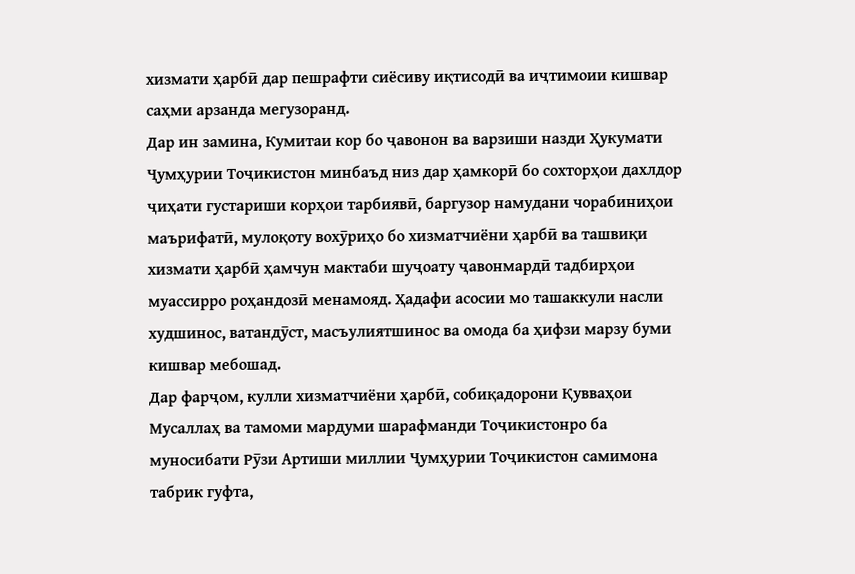хизмати ҳарбӣ дар пешрафти сиёсиву иқтисодӣ ва иҷтимоии кишвар саҳми арзанда мегузоранд.
Дар ин замина, Кумитаи кор бо ҷавонон ва варзиши назди Ҳукумати Ҷумҳурии Тоҷикистон минбаъд низ дар ҳамкорӣ бо сохторҳои дахлдор ҷиҳати густариши корҳои тарбиявӣ, баргузор намудани чорабиниҳои маърифатӣ, мулоқоту вохӯриҳо бо хизматчиёни ҳарбӣ ва ташвиқи хизмати ҳарбӣ ҳамчун мактаби шуҷоату ҷавонмардӣ тадбирҳои муассирро роҳандозӣ менамояд. Ҳадафи асосии мо ташаккули насли худшинос, ватандӯст, масъулиятшинос ва омода ба ҳифзи марзу буми кишвар мебошад.
Дар фарҷом, кулли хизматчиёни ҳарбӣ, собиқадорони Қувваҳои Мусаллаҳ ва тамоми мардуми шарафманди Тоҷикистонро ба муносибати Рӯзи Артиши миллии Ҷумҳурии Тоҷикистон самимона табрик гуфта,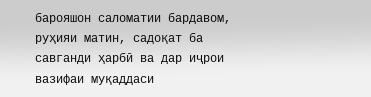барояшон саломатии бардавом, руҳияи матин, садоқат ба савганди ҳарбӣ ва дар иҷрои вазифаи муқаддаси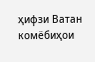ҳифзи Ватан комёбиҳои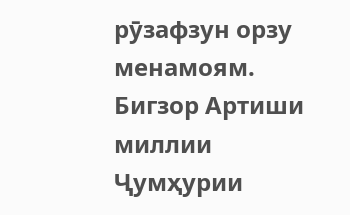рӯзафзун орзу менамоям.
Бигзор Артиши миллии Ҷумҳурии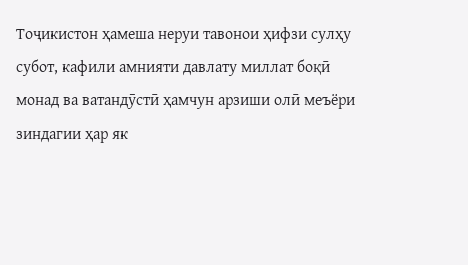Тоҷикистон ҳамеша неруи тавонои ҳифзи сулҳу субот, кафили амнияти давлату миллат боқӣ монад ва ватандӯстӣ ҳамчун арзиши олӣ меъёри зиндагии ҳар як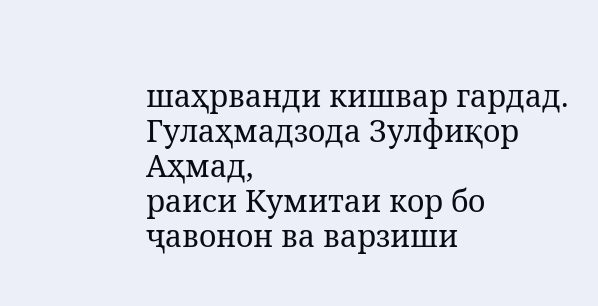шаҳрванди кишвар гардад.
Гулаҳмадзода Зулфиқор Аҳмад,
раиси Кумитаи кор бо ҷавонон ва варзиши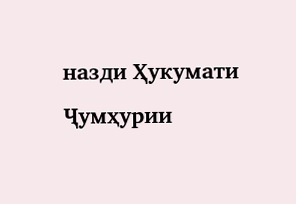назди Ҳукумати Ҷумҳурии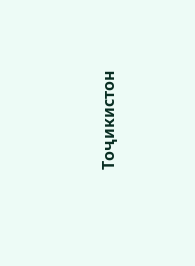Тоҷикистон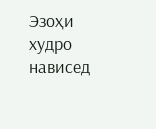Эзоҳи худро нависед